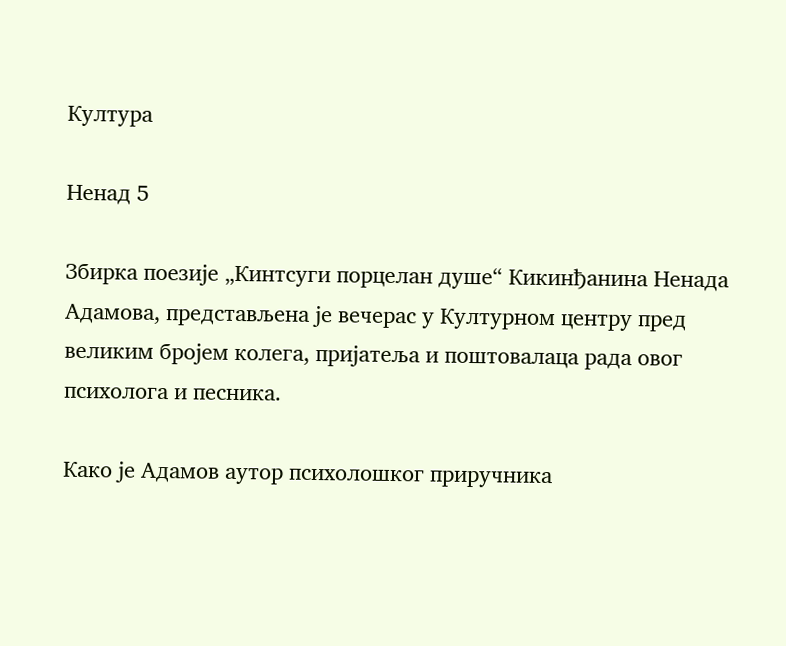Култура

Ненад 5

Збирка поезије „Кинтсуги порцелан душе“ Кикинђанина Ненада Адамова, представљена је вечерас у Културном центру пред великим бројем колега, пријатеља и поштовалаца рада овог психолога и песника.

Како је Адамов аутор психолошког приручника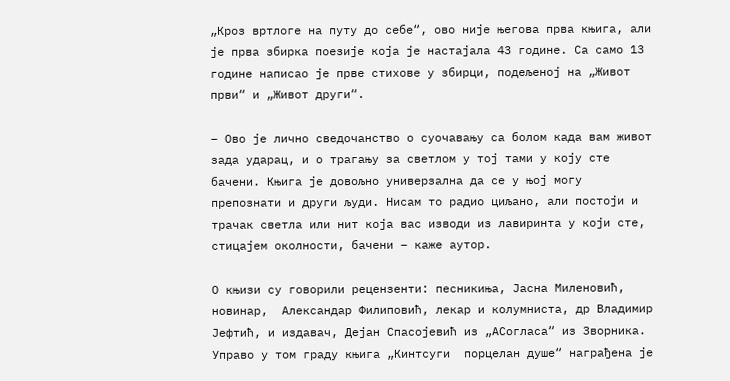„Кроз вртлоге на путу до себе“, ово није његова прва књига, али је прва збирка поезије која је настајала 43 године. Са само 13 године написао је прве стихове у збирци, подељеној на „Живот први“ и „Живот други“.

– Ово је лично сведочанство о суочавању са болом када вам живот зада ударац, и о трагању за светлом у тој тами у коју сте бачени. Књига је довољно универзална да се у њој могу препознати и други људи. Нисам то радио циљано, али постоји и  трачак светла или нит која вас изводи из лавиринта у који сте, стицајем околности, бачени – каже аутор.

О књизи су говорили рецензенти: песникиња, Јасна Миленовић, новинар,  Александар Филиповић, лекар и колумниста, др Владимир Јефтић, и издавач, Дејан Спасојевић из „АСогласа“ из Зворника. Управо у том граду књига „Кинтсуги  порцелан душе“ награђена је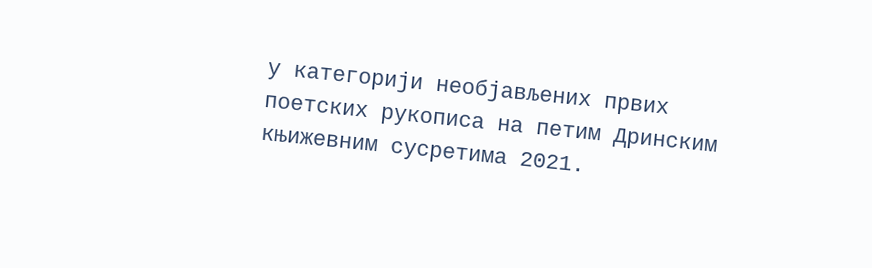у категорији необјављених првих поетских рукописа на петим Дринским књижевним сусретима 2021.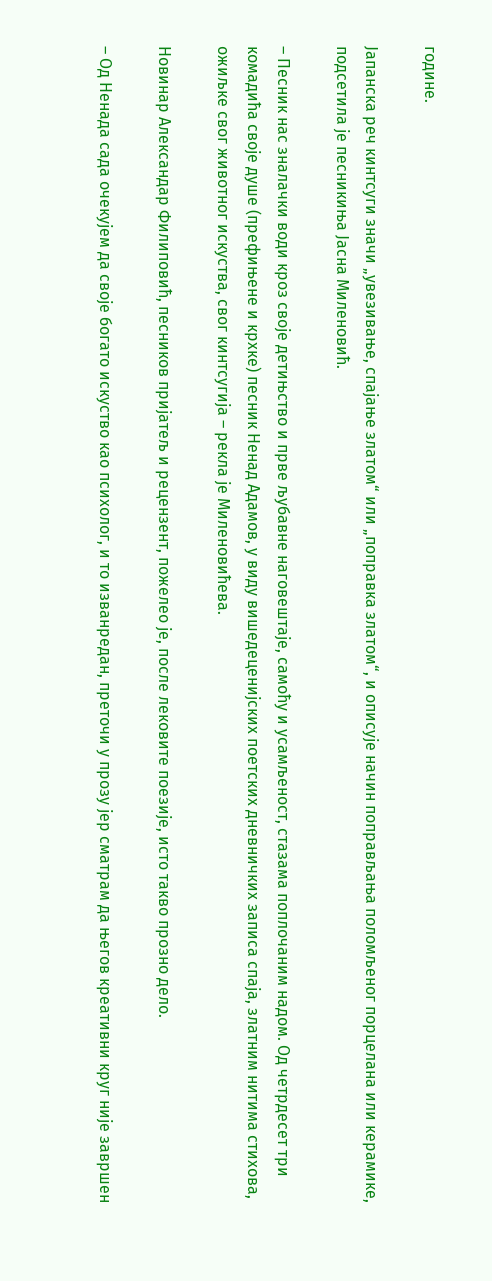године.

Јапанска реч кинтсуги значи „увезивање, спајање златом“ или „поправка златом“, и описује начин поправљања поломљеног порцелана или керамике, подсетила је песникиња Јасна Миленовић.

– Песник нас зналачки води кроз своје детињство и прве љубавне наговештаје, самоћу и усамљеност, стазама поплочаним надом. Од четрдесет три комадића своје душе (префињене и крхке) песник Ненад Адамов, у виду вишедеценијских поетских дневничких записа спаја, златним нитима стихова, ожиљке свог животног искуства, свог кинтсугија – рекла је Миленовићева.

Новинар Александар Филиповић, песников пријатељ и рецензент, пожелео је, после лековите поезије, исто такво прозно дело.

– Од Ненада сада очекујем да своје богато искуство као психолог, и то изванредан, преточи у прозу јер сматрам да његов креативни круг није завршен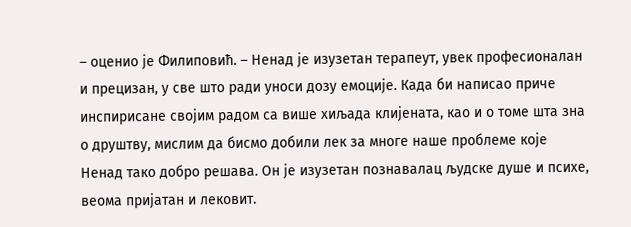– оценио је Филиповић. – Ненад је изузетан терапеут, увек професионалан и прецизан, у све што ради уноси дозу емоције. Када би написао приче инспирисане својим радом са више хиљада клијената, као и о томе шта зна о друштву, мислим да бисмо добили лек за многе наше проблеме које Ненад тако добро решава. Он је изузетан познавалац људске душе и психе, веома пријатан и лековит.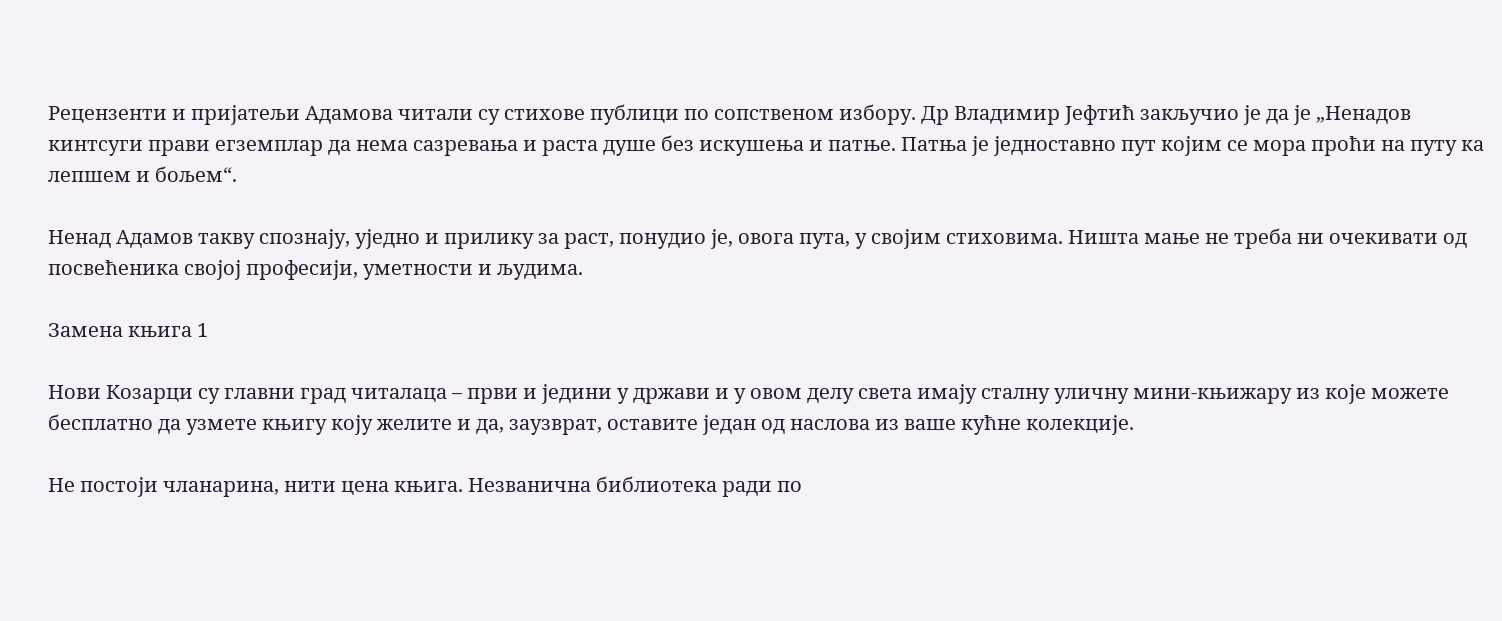Рецензенти и пријатељи Адамова читали су стихове публици по сопственом избору. Др Владимир Јефтић закључио је да је „Ненадов кинтсуги прави егземплар да нема сазревања и раста душе без искушења и патње. Патња је једноставно пут којим се мора проћи на путу ка лепшем и бољем“.

Ненад Адамов такву спознају, уједно и прилику за раст, понудио је, овога пута, у својим стиховима. Ништа мање не треба ни очекивати од посвећеника својој професији, уметности и људима.

Замена књига 1

Нови Козарци су главни град читалаца – први и једини у држави и у овом делу света имају сталну уличну мини-књижару из које можете бесплатно да узмете књигу коју желите и да, заузврат, оставите један од наслова из ваше кућне колекције.

Не постоји чланарина, нити цена књига. Незванична библиотека ради по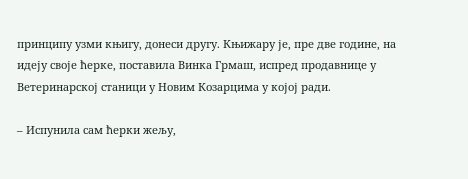принципу узми књигу, донеси другу. Књижару је, пре две године, на идеју своје ћерке, поставила Винка Грмаш, испред продавнице у Ветеринарској станици у Новим Козарцима у којој ради.

– Испунила сам ћерки жељу,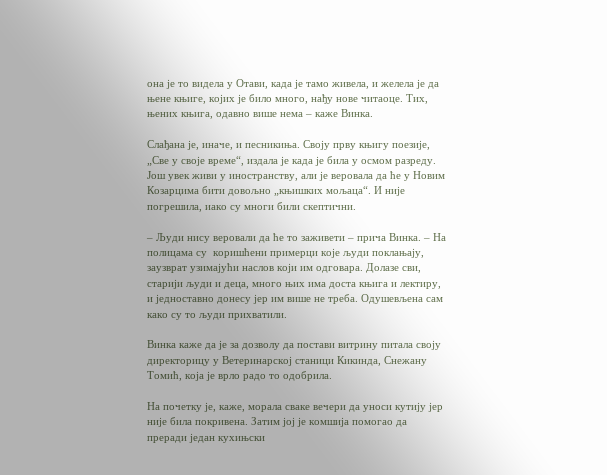она је то видела у Отави, када је тамо живела, и желела је да њене књиге, којих је било много, нађу нове читаоце. Тих, њених књига, одавно више нема – каже Винка.

Слађана је, иначе, и песникиња. Своју прву књигу поезије, „Све у своје време“, издала је када је била у осмом разреду. Још увек живи у иностранству, али је веровала да ће у Новим Козарцима бити довољно „књишких мољаца“. И није погрешила, иако су многи били скептични.

– Људи нису веровали да ће то заживети – прича Винка. – На полицама су  коришћени примерци које људи поклањају, заузврат узимајући наслов који им одговара. Долазе сви, старији људи и деца, много њих има доста књига и лектиру, и једноставно донесу јер им више не треба. Одушевљена сам како су то људи прихватили.

Винка каже да је за дозволу да постави витрину питала своју директорицу у Ветеринарској станици Кикинда, Снежану Томић, која је врло радо то одобрила.

На почетку је, каже, морала сваке вечери да уноси кутију јер није била покривена. Затим јој је комшија помогао да преради један кухињски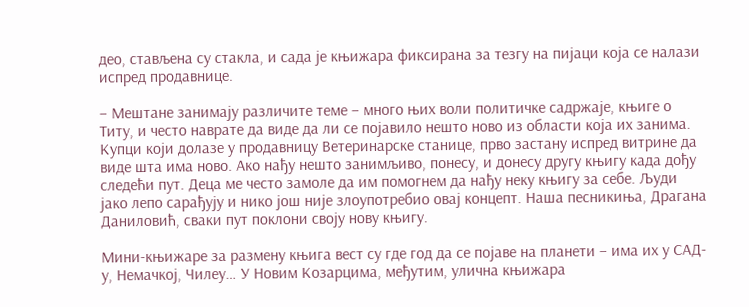део, стављена су стакла, и сада је књижара фиксирана за тезгу на пијаци која се налази испред продавнице.

– Мештане занимају различите теме – много њих воли политичке садржаје, књиге о Титу, и често наврате да виде да ли се појавило нешто ново из области која их занима. Купци који долазе у продавницу Ветеринарске станице, прво застану испред витрине да виде шта има ново. Ако нађу нешто занимљиво, понесу, и донесу другу књигу када дођу следећи пут. Деца ме често замоле да им помогнем да нађу неку књигу за себе. Људи јако лепо сарађују и нико још није злоупотребио овај концепт. Наша песникиња, Драгана Даниловић, сваки пут поклони своју нову књигу.

Мини-књижаре за размену књига вест су где год да се појаве на планети – има их у САД-у, Немачкој, Чилеу… У Новим Козарцима, међутим, улична књижара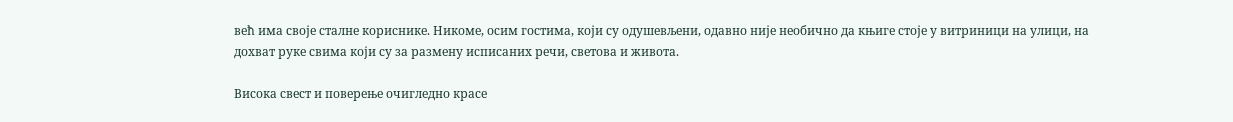већ има своје сталне кориснике. Никоме, осим гостима, који су одушевљени, одавно није необично да књиге стоје у витриници на улици, на дохват руке свима који су за размену исписаних речи, светова и живота.

Висока свест и поверење очигледно красе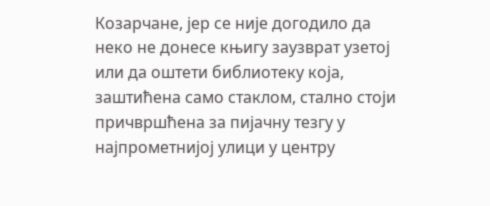Козарчане, јер се није догодило да неко не донесе књигу заузврат узетој или да оштети библиотеку која, заштићена само стаклом, стално стоји причвршћена за пијачну тезгу у најпрометнијој улици у центру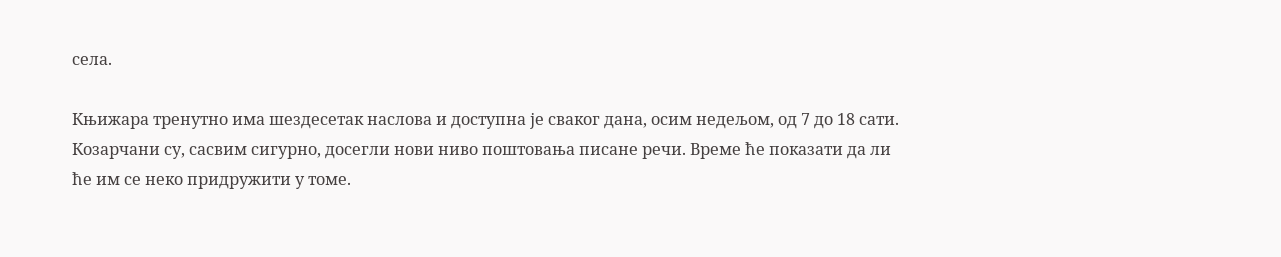села.

Књижара тренутно има шездесетак наслова и доступна је сваког дана, осим недељом, од 7 до 18 сати. Козарчани су, сасвим сигурно, досегли нови ниво поштовања писане речи. Време ће показати да ли ће им се неко придружити у томе.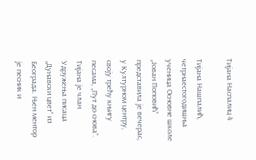Тијана Наспалиц 4

Тијана Нашпалић, четрнаестогодишња ученица Основне школе „Јован Поповић“ представила је вечерас, у Културном центру, своју трећу књигу песама, „Пут до снова“. Тијана је члан Удружења писаца „Дунавски цвет“ из Београда. Њен ментор је песник и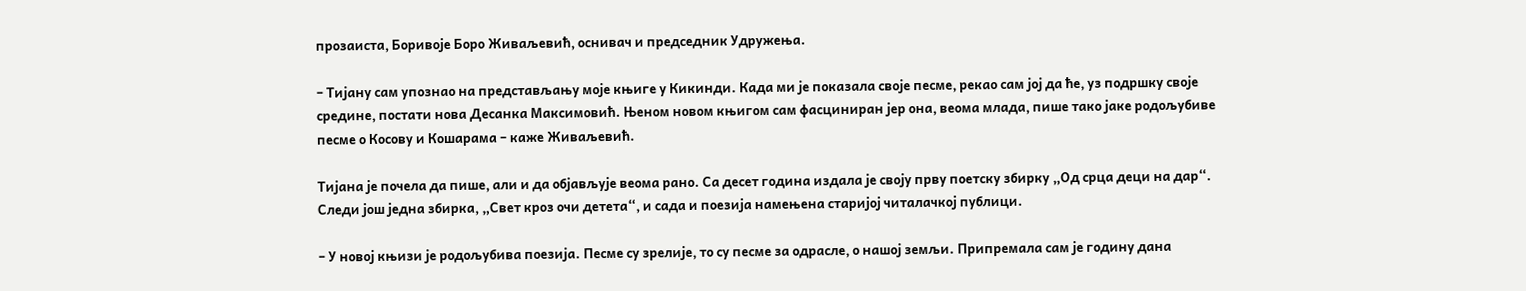прозаиста, Боривоје Боро Живаљевић, оснивач и председник Удружења.

– Тијану сам упознао на представљању моје књиге у Кикинди. Када ми је показала своје песме, рекао сам јој да ће, уз подршку своје средине, постати нова Десанка Максимовић. Њеном новом књигом сам фасциниран јер она, веома млада, пише тако јаке родољубиве песме о Косову и Кошарама – каже Живаљевић.

Тијана је почела да пише, али и да објављује веома рано. Са десет година издала је своју прву поетску збирку „Од срца деци на дар“. Следи још једна збирка, „Свет кроз очи детета“, и сада и поезија намењена старијој читалачкој публици.

– У новој књизи је родољубива поезија. Песме су зрелије, то су песме за одрасле, о нашој земљи. Припремала сам је годину дана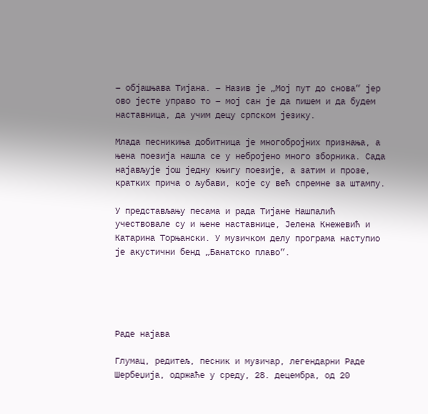– објашњава Тијана. – Назив је „Мој пут до снова“ јер ово јесте управо то – мој сан је да пишем и да будем наставница, да учим децу српском језику.

Млада песникиња добитница је многобројних признања, а њена поезија нашла се у небројено много зборника. Сада најављује још једну књигу поезије, а затим и прозе, кратких прича о љубави, које су већ спремне за штампу.

У представљању песама и рада Тијане Нашпалић учествовале су и њене наставнице, Јелена Кнежевић и Катарина Торњански. У музичком делу програма наступио је акустични бенд „Банатско плаво“.





Раде најава

Глумац, редитељ, песник и музичар, легендарни Раде Шербеџија, одржаће у среду, 28. децембра, од 20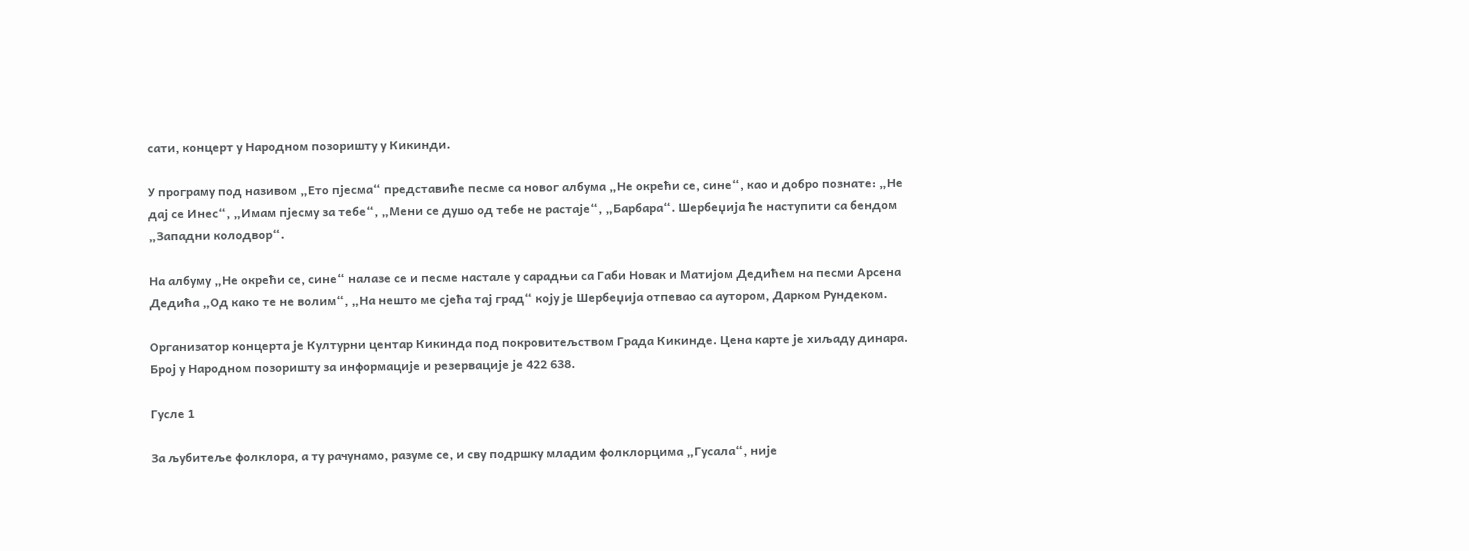сати, концерт у Народном позоришту у Кикинди.

У програму под називом „Ето пјесма“ представиће песме са новог албума „Не окрећи се, сине“, као и добро познате: „Не дај се Инес“, „Имам пјесму за тебе“, „Мени се душо од тебе не растаје“, „Барбара“. Шербеџија ће наступити са бендом „Западни колодвор“.

На албуму „Не окрећи се, сине“ налазе се и песме настале у сарадњи са Габи Новак и Матијом Дедићем на песми Арсена Дедића „Од како те не волим“, „На нешто ме сјећа тај град“ коју је Шербеџија отпевао са аутором, Дарком Рундеком.

Организатор концерта је Културни центар Кикинда под покровитељством Града Кикинде. Цена карте је хиљаду динара. Број у Народном позоришту за информације и резервације је 422 638.

Гусле 1

За љубитеље фолклора, а ту рачунамо, разуме се, и сву подршку младим фолклорцима „Гусала“, није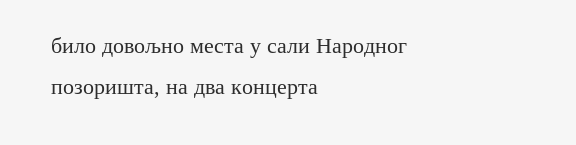било довољно места у сали Народног позоришта, на два концерта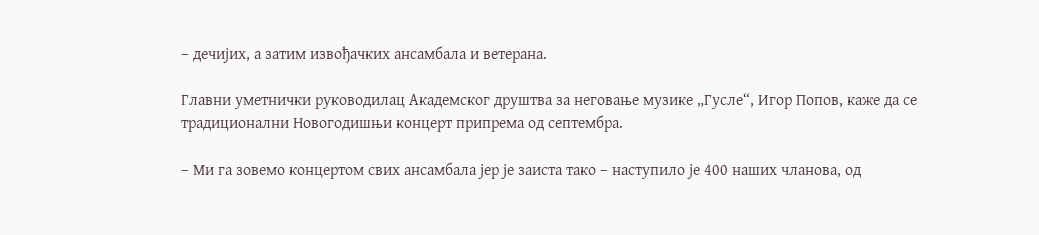– дечијих, а затим извођачких ансамбала и ветерана.

Главни уметнички руководилац Академског друштва за неговање музике „Гусле“, Игор Попов, каже да се традиционални Новогодишњи концерт припрема од септембра.

– Ми га зовемо концертом свих ансамбала јер је заиста тако – наступило је 400 наших чланова, од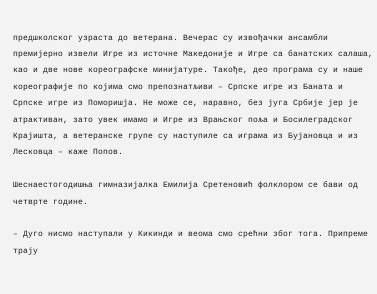предшколског узраста до ветерана. Вечерас су извођачки ансамбли премијерно извели Игре из источне Македоније и Игре са банатских салаша, као и две нове кореографске минијатуре. Такође, део програма су и наше  кореографије по којима смо препознатљиви – Српске игре из Баната и Српске игре из Поморишја. Не може се, наравно, без југа Србије јер је атрактиван, зато увек имамо и Игре из Врањског поља и Босилеградског Крајишта, а ветеранске групе су наступиле са играма из Бујановца и из Лесковца – каже Попов.

Шеснаестогодишња гимназијалка Емилија Сретеновић фолклором се бави од четврте године.

– Дуго нисмо наступали у Кикинди и веома смо срећни због тога. Припреме трају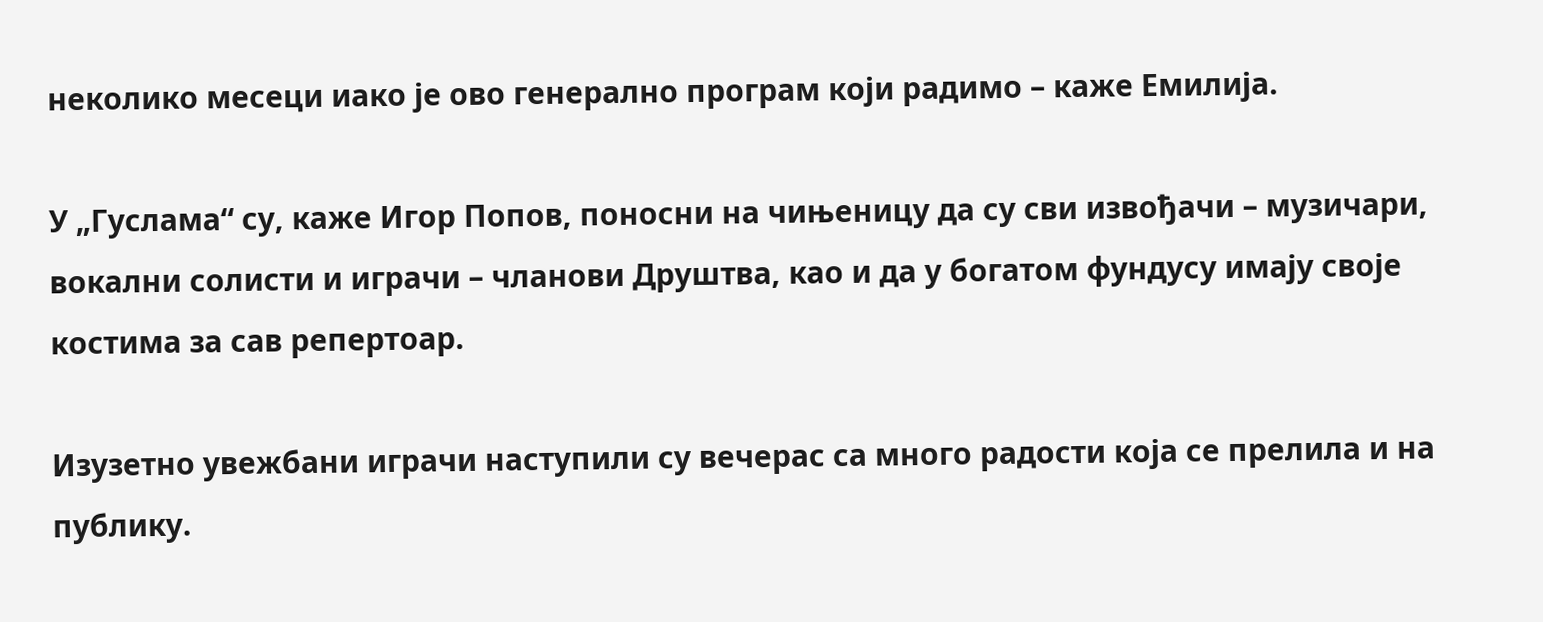неколико месеци иако је ово генерално програм који радимо – каже Емилија.

У „Гуслама“ су, каже Игор Попов, поносни на чињеницу да су сви извођачи – музичари, вокални солисти и играчи – чланови Друштва, као и да у богатом фундусу имају своје костима за сав репертоар.

Изузетно увежбани играчи наступили су вечерас са много радости која се прелила и на публику.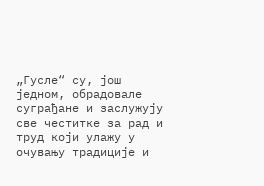„Гусле“ су, још једном, обрадовале суграђане и заслужују све честитке за рад и труд који улажу у очувању традиције и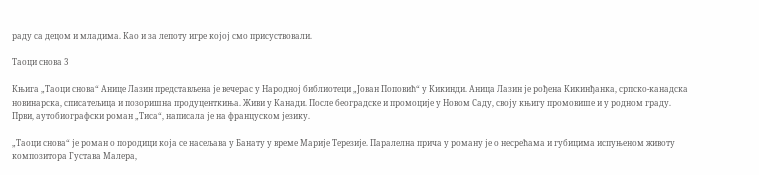раду са децом и младима. Као и за лепоту игре којој смо присуствовали.

Таоци снова 3

Књига „Таоци снова“ Анице Лазин представљена је вечерас у Народној библиотеци „Јован Поповић“ у Кикинди. Аница Лазин је рођена Кикинђанка, српско-канадска новинарска, списатељица и позоришна продуценткиња. Живи у Канади. После београдске и промоције у Новом Саду, своју књигу промовише и у родном граду. Први, аутобиографски роман „Тиса“, написала је на француском језику.

„Таоци снова“ је роман о породици која се насељава у Банату у време Марије Терезије. Паралелна прича у роману је о несрећама и губицима испуњеном животу композитора Густава Малера,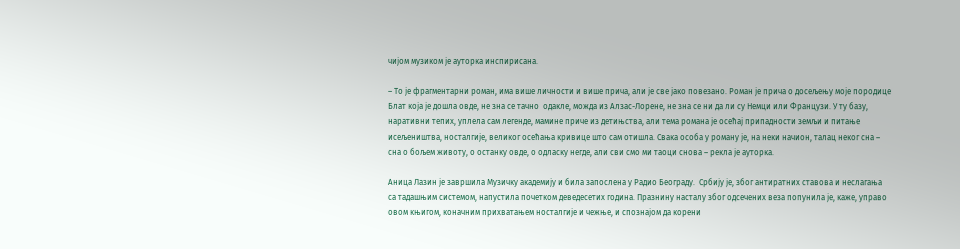чијом музиком је ауторка инспирисана.

– То је фрагментарни роман, има више личности и више прича, али је све јако повезано. Роман је прича о досељењу моје породице Блат која је дошла овде, не зна се тачно  одакле, можда из Алзас-Лорене, не зна се ни да ли су Немци или Французи. У ту базу, наративни тепих, уплела сам легенде, мамине приче из детињства, али тема романа је осећај припадности земљи и питање исељеништва, носталгије, великог осећања кривице што сам отишла. Свака особа у роману је, на неки начион, талац неког сна – сна о бољем животу, о останку овде, о одласку негде, али сви смо ми таоци снова – рекла је ауторка.

Аница Лазин је завршила Музичку академију и била запослена у Радио Београду.  Србију је, због антиратних ставова и неслагања са тадашњим системом, напустила почетком деведесетих година. Празнину насталу због одсечених веза попунила је, каже, управо овом књигом, коначним прихватањем носталгије и чежње, и спознајом да корени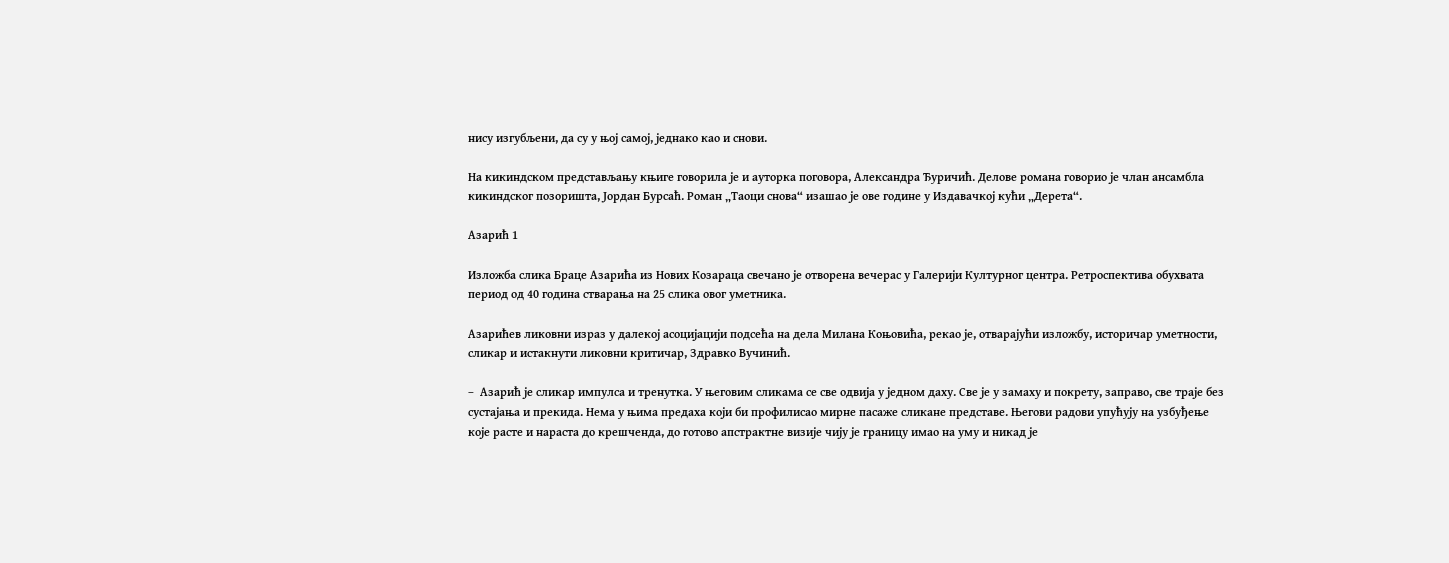нису изгубљени, да су у њој самој, једнако као и снови.

На кикиндском представљању књиге говорила је и ауторка поговора, Александра Ђуричић. Делове романа говорио је члан ансамбла кикиндског позоришта, Јордан Бурсаћ. Роман „Таоци снова“ изашао је ове године у Издавачкој кући „Дерета“.

Азарић 1

Изложба слика Браце Азарића из Нових Козараца свечано је отворена вечерас у Галерији Културног центра. Ретроспектива обухвата период од 40 година стварања на 25 слика овог уметника.

Азарићев ликовни израз у далекој асоцијацији подсећа на дела Милана Коњовића, рекао је, отварајући изложбу, историчар уметности, сликар и истакнути ликовни критичар, Здравко Вучинић.

–  Азарић је сликар импулса и тренутка. У његовим сликама се све одвија у једном даху. Све је у замаху и покрету, заправо, све траје без сустајања и прекида. Нема у њима предаха који би профилисао мирне пасаже сликане представе. Његови радови упућују на узбуђење које расте и нараста до крешченда, до готово апстрактне визије чију је границу имао на уму и никад је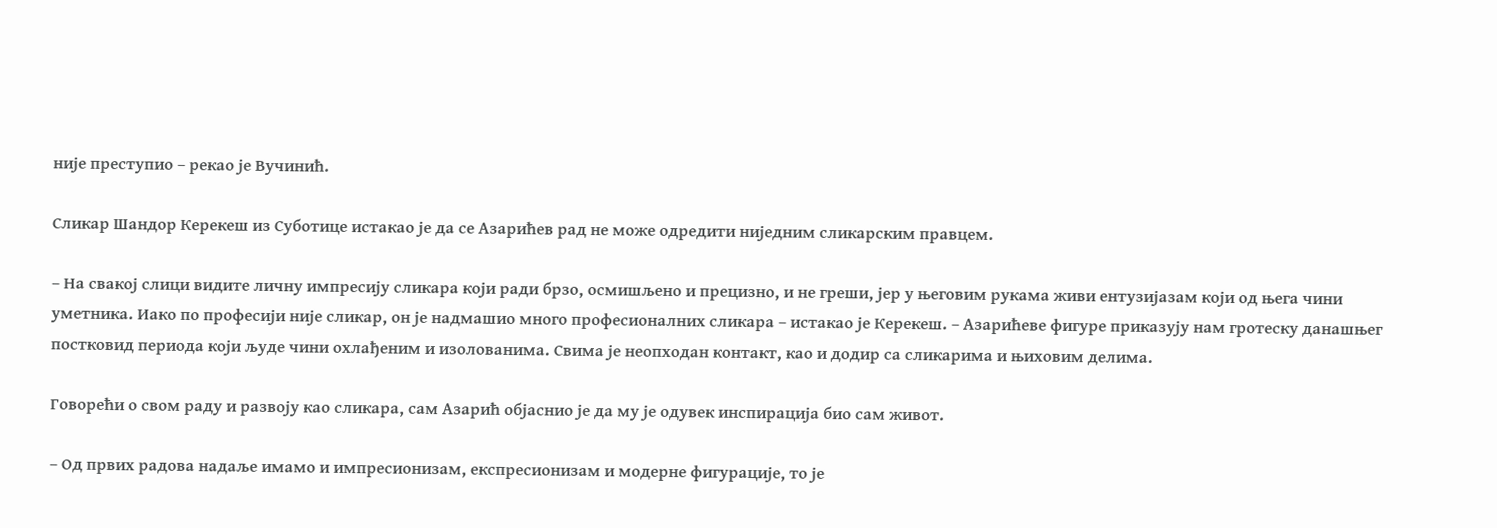није преступио – рекао је Вучинић.

Сликар Шандор Керекеш из Суботице истакао је да се Азарићев рад не може одредити ниједним сликарским правцем.

– На свакој слици видите личну импресију сликара који ради брзо, осмишљено и прецизно, и не греши, јер у његовим рукама живи ентузијазам који од њега чини уметника. Иако по професији није сликар, он је надмашио много професионалних сликара – истакао је Керекеш. – Азарићеве фигуре приказују нам гротеску данашњег постковид периода који људе чини охлађеним и изолованима. Свима је неопходан контакт, као и додир са сликарима и њиховим делима.

Говорећи о свом раду и развоју као сликара, сам Азарић објаснио је да му је одувек инспирација био сам живот.

– Од првих радова надаље имамо и импресионизам, експресионизам и модерне фигурације, то је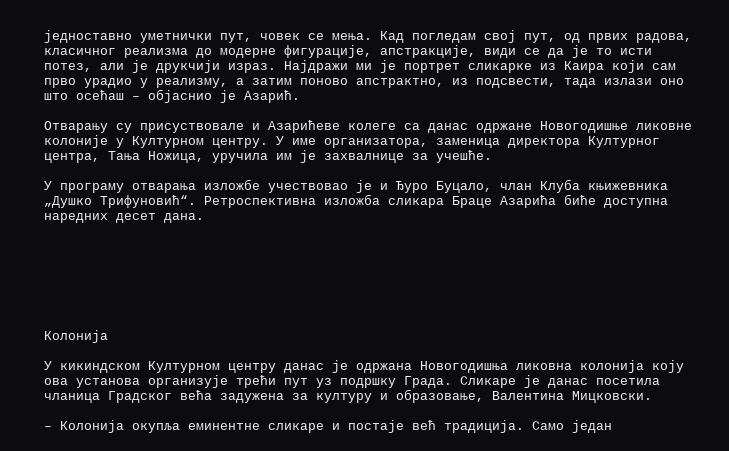једноставно уметнички пут, човек се мења. Кад погледам свој пут, од првих радова, класичног реализма до модерне фигурације, апстракције, види се да је то исти потез, али је друкчији израз. Најдражи ми је портрет сликарке из Каира који сам прво урадио у реализму, а затим поново апстрактно, из подсвести, тада излази оно што осећаш – објаснио је Азарић.

Отварању су присуствовале и Азарићеве колеге са данас одржане Новогодишње ликовне колоније у Културном центру. У име организатора, заменица директора Културног центра, Тања Ножица, уручила им је захвалнице за учешће.

У програму отварања изложбе учествовао је и Ђуро Буцало, члан Клуба књижевника „Душко Трифуновић“. Ретроспективна изложба сликара Браце Азарића биће доступна наредних десет дана.







Колонија

У кикиндском Културном центру данас је одржана Новогодишња ликовна колонија коју ова установа организује трећи пут уз подршку Града. Сликаре је данас посетила чланица Градског већа задужена за културу и образовање, Валентина Мицковски.

– Колонија окупља еминентне сликаре и постаје већ традиција. Само један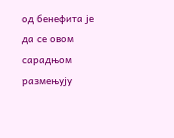од бенефита је да се овом сарадњом размењују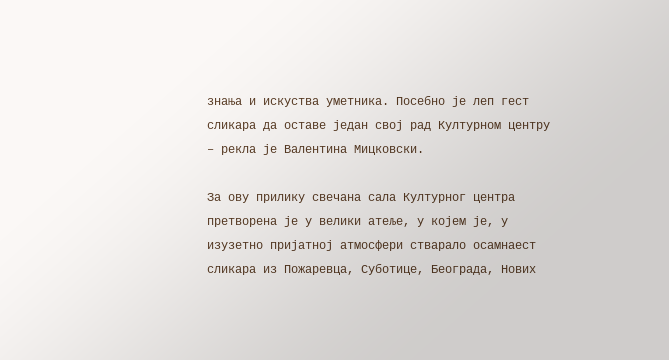знања и искуства уметника. Посебно је леп гест сликара да оставе један свој рад Културном центру – рекла је Валентина Мицковски.

За ову прилику свечана сала Културног центра претворена је у велики атеље, у којем је, у изузетно пријатној атмосфери стварало осамнаест сликара из Пожаревца, Суботице, Београда, Нових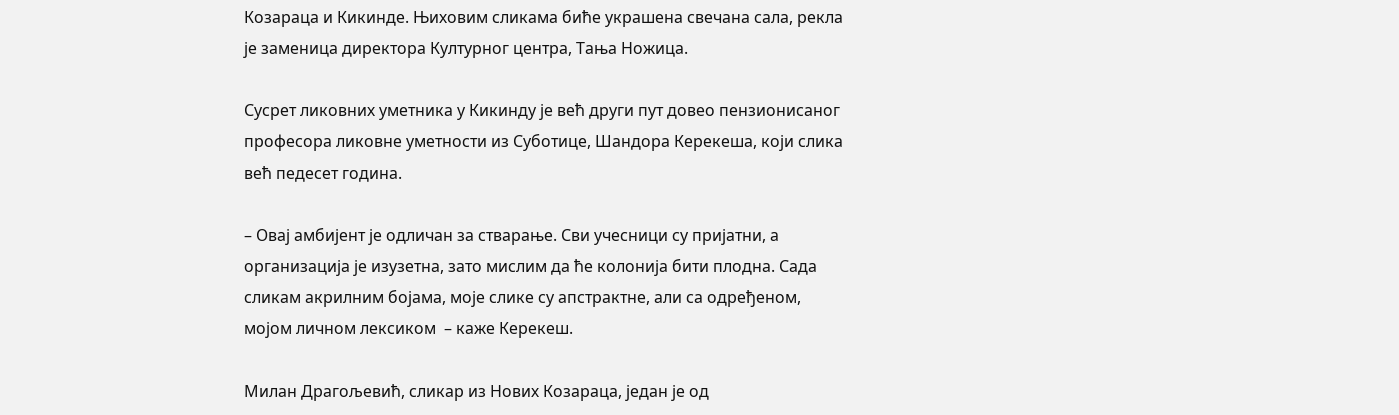Козараца и Кикинде. Њиховим сликама биће украшена свечана сала, рекла је заменица директора Културног центра, Тања Ножица.

Сусрет ликовних уметника у Кикинду је већ други пут довео пензионисаног професора ликовне уметности из Суботице, Шандора Керекеша, који слика већ педесет година.

– Овај амбијент је одличан за стварање. Сви учесници су пријатни, а организација је изузетна, зато мислим да ће колонија бити плодна. Сада сликам акрилним бојама, моје слике су апстрактне, али са одређеном, мојом личном лексиком  – каже Керекеш.

Милан Драгољевић, сликар из Нових Козараца, један је од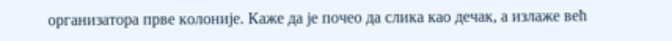организатора прве колоније. Каже да је почео да слика као дечак, а излаже већ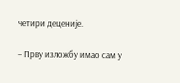четири деценије.

– Прву изложбу имао сам у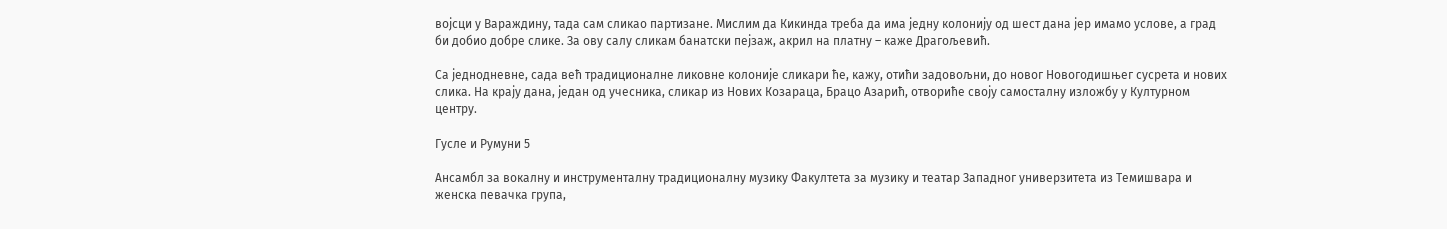војсци у Вараждину, тада сам сликао партизане. Мислим да Кикинда треба да има једну колонију од шест дана јер имамо услове, а град би добио добре слике. За ову салу сликам банатски пејзаж, акрил на платну – каже Драгољевић.

Са једнодневне, сада већ традиционалне ликовне колоније сликари ће, кажу, отићи задовољни, до новог Новогодишњег сусрета и нових слика. На крају дана, један од учесника, сликар из Нових Козараца, Брацо Азарић, отвориће своју самосталну изложбу у Културном центру.

Гусле и Румуни 5

Ансамбл за вокалну и инструменталну традиционалну музику Факултета за музику и театар Западног универзитета из Темишвара и женска певачка група,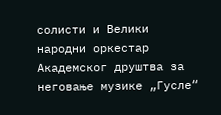солисти и Велики народни оркестар Академског друштва за неговање музике „Гусле“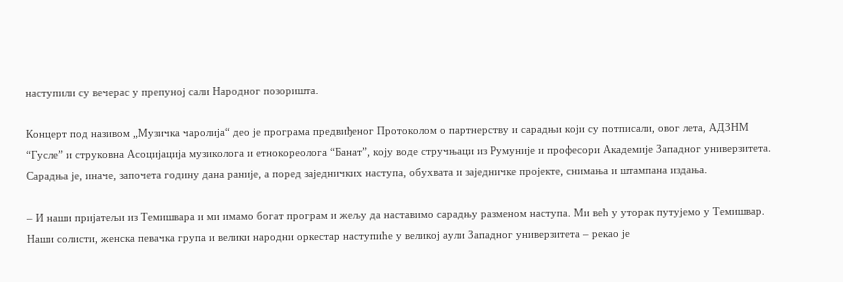наступили су вечерас у препуној сали Народног позоришта.

Концерт под називом „Музичка чаролија“ део је програма предвиђеног Протоколом о партнерству и сарадњи који су потписали, овог лета, АДЗНМ “Гусле” и струковна Асоцијација музиколога и етнокореолога “Банат”, коју воде стручњаци из Румуније и професори Академије Западног универзитета. Сарадња је, иначе, започета годину дана раније, а поред заједничких наступа, обухвата и заједничке пројекте, снимања и штампана издања.

– И наши пријатељи из Темишвара и ми имамо богат програм и жељу да наставимо сарадњу разменом наступа. Ми већ у уторак путујемо у Темишвар. Наши солисти, женска певачка група и велики народни оркестар наступиће у великој аули Западног универзитета – рекао је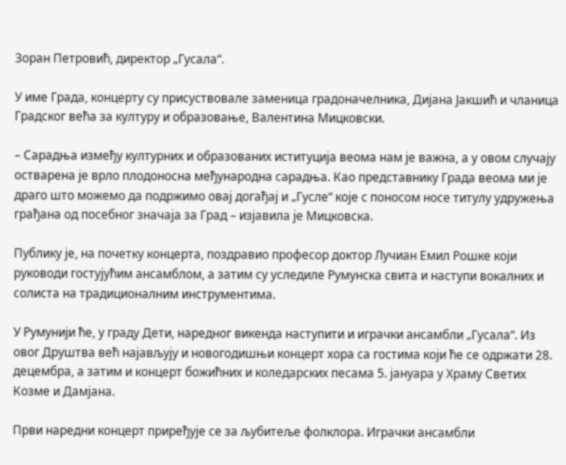Зоран Петровић, директор „Гусала“.

У име Града, концерту су присуствовале заменица градоначелника, Дијана Јакшић и чланица Градског већа за културу и образовање, Валентина Мицковски.

– Сарадња између културних и образованих иституција веома нам је важна, а у овом случају остварена је врло плодоносна међународна сарадња. Као представнику Града веома ми је драго што можемо да подржимо овај догађај и „Гусле“ које с поносом носе титулу удружења грађана од посебног значаја за Град – изјавила је Мицковска.

Публику је, на почетку концерта, поздравио професор доктор Лучиан Емил Рошке који руководи гостујућим ансамблом, а затим су уследиле Румунска свита и наступи вокалних и солиста на традиционалним инструментима.

У Румунији ће, у граду Дети, наредног викенда наступити и играчки ансамбли „Гусала“. Из овог Друштва већ најављују и новогодишњи концерт хора са гостима који ће се одржати 28. децембра, а затим и концерт божићних и коледарских песама 5. јануара у Храму Светих Козме и Дамјана.

Први наредни концерт приређује се за љубитеље фолклора. Играчки ансамбли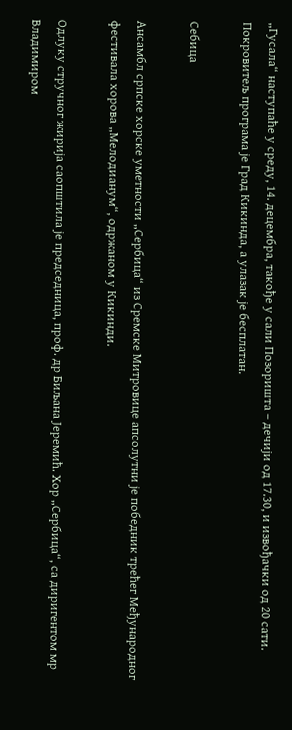„Гусала“ наступаће у среду, 14. децембра, такође у сали Позоришта – дечији од 17.30, и извођачки од 20 сати. Покровитељ програма је Град Кикинда, а улазак је бесплатан.

Себица

Ансамбл српске хорске уметности „Сербица“ из Сремске Митровице апсолутни је победник трећег Међународног фестивала хорова „Мелодианум“, одржаном у Кикинди.

Одлуку стручног жирија саопштила је председница, проф. др Биљана Јеремић. Хор „Сербица“, са диригентом мр Владимиром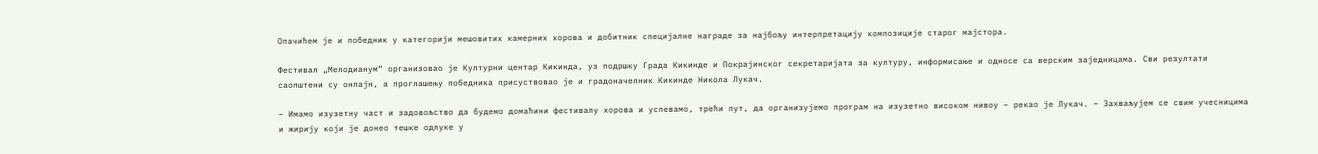Опачићем је и победник у категорији мешовитих камерних хорова и добитник специјалне награде за најбољу интерпретацију композиције старог мајстора.

Фестивал „Мелодианум“ организовао је Културни центар Кикинда, уз подршку Града Кикинде и Покрајинског секретаријата за културу, информисање и односе са верским заједницама. Сви резултати саопштени су онлајн, а проглашењу победника присуствовао је и градоначелник Кикинде Никола Лукач.

– Имамо изузетну част и задовољство да будемо домаћини фестивалу хорова и успевамо, трећи пут, да организујемо програм на изузетно високом нивоу – рекао је Лукач. – Захваљујем се свим учесницима и жирију који је донео тешке одлуке у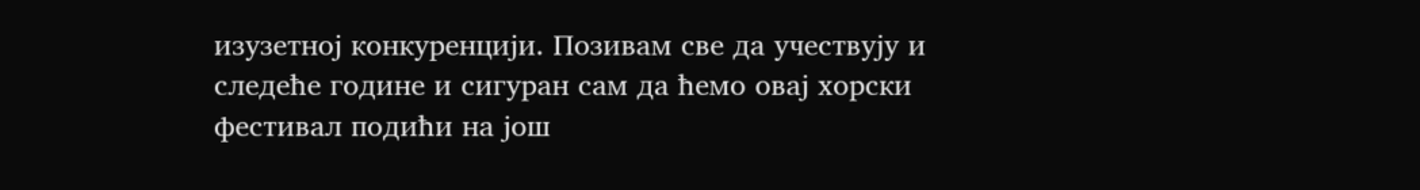изузетној конкуренцији. Позивам све да учествују и следеће године и сигуран сам да ћемо овај хорски фестивал подићи на још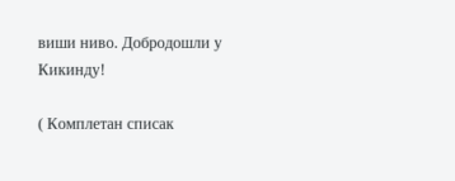виши ниво. Добродошли у Кикинду!

( Комплетан списак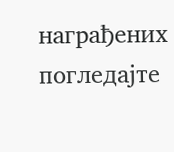награђених погледајте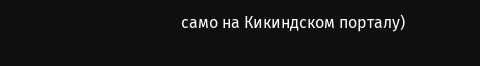само на Кикиндском порталу)